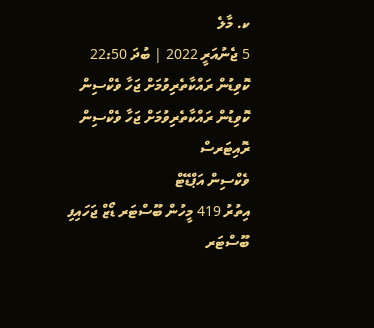ކ. މާލެ
5 ޖެނުއަރީ 2022 | ބުދަ 22:50
ކޮވިޑުން ރައްކާތެރިވުމަށް ޖަހާ ވެކްސިން
ކޮވިޑުން ރައްކާތެރިވުމަށް ޖަހާ ވެކްސިން
ރޮއިޓަރސް
ވެކްސިން އަޕްޑޭޓް
އިތުރު 419 މީހުން ބޫސްޓަރ ޑޯޒް ޖަހައިފި
ބޫސްޓަރ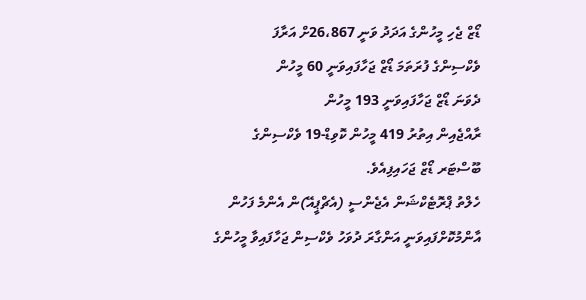ޑޯޒް ޖެހި މީހުންގެ އަދަދު ވަނީ 26،867ށް އަރާފަ
ވެކްސިންގެ ފުރަތަމަ ޑޯޒް ޖަހާފައިވަނީ 60 މީހުން
ދެވަނަ ޑޯޒް ޖަހާފައިވަނީ 193 މީހުން
ރާއްޖެއިން އިތުރު 419 މީހުން ކޮވިޑް-19 ވެކްސިންގެ ބޫސްޓަރ ޑޯޒް ޖަހައިފިއެވެ.
ހެލްތު ޕްރޮޓެކްޝަން އެޖެންސީ (އެޗްޕީއޭ)ން އެންމެ ފަހުން އާންމުކޮށްފައިވަނީ އަންގާރަ ދުވަހު ވެކްސިން ޖަހާފައިވާ މީހުންގެ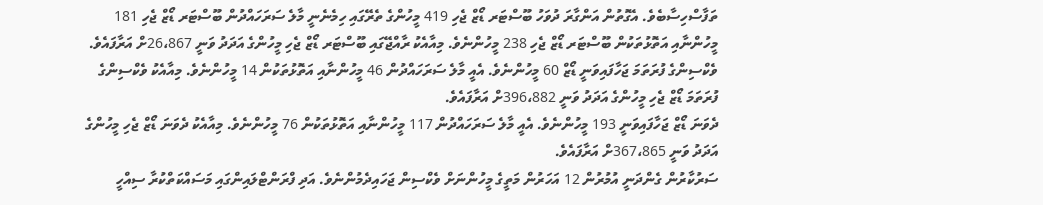ތަފާސްހިސާބެވެ. އެގޮތުން އަންގާރަ ދުވަހު ބޫސްޓަރ ޑޯޒް ޖެހި 419 މީހުންގެ ތެރޭގައި ހިމެނެނީ މާލެ ސަރަހައްދުން ބޫސްޓަރ ޑޯޒް ޖެހި 181 މީހުންނާއި އަތޮޅުތަކުން ބޫސްޓަރ ޑޯޒް ޖެހި 238 މީހުންނެވެ. މިއާއެކު ރާއްޖޭގައި ބޫސްޓަރ ޑޯޒް ޖެހި މީހުންގެ އަދަދު ވަނީ 26،867ށް އަރާފައެވެ.
ވެކްސިންގެ ފުރަތަމަ ޖަހާފައިވަނީ ޑޯޒް 60 މީހުންނެވެ. އެއީ މާލެ ސަރަހައްދުން 46 މީހުންނާއި އަތޮޅުތަކުން 14 މީހުންނެވެ. މިއާއެކު ވެކްސިންގެ ފުރަތަމަ ޑޯޒް ޖެހި މީހުންގެ އަދަދު ވަނީ 396،882ށް އަރާފައެވެ.
ދެވަނަ ޑޯޒް ޖަހާފައިވަނީ 193 މީހުންނެވެ. އެއީ މާލެ ސަރަހައްދުން 117 މީހުންނާއި އަތޮޅުތަކުން 76 މީހުންނެވެ. މިއާއެކު ދެވަނަ ޑޯޒް ޖެހި މީހުންގެ އަދަދު ވަނީ 367،865ށް އަރާފައެވެ.
ސަރުކާރުން ގެންދަނީ އުމުރުން 12 އަހަރުން މަތީގެ މީހުންނަށް ވެކްސިން ޖަހައިދެމުންނެވެ. އަދި ފްރަންޓްލައިންގައި މަސައްކަތްކުރާ ސިއްހީ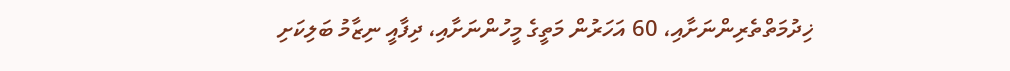ޚިދުމަތްތެރިންނަށާއި، 60 އަހަރުން މަތީގެ މީހުންނަށާއި، ދިފާއީ ނިޒާމު ބަލިކަށި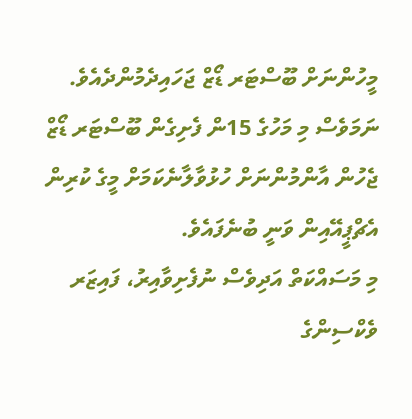މީހުންނަށް ބޫސްޓަރ ޑޯޒް ޖަހައިދެމުންދެއެވެ. ނަމަވެސް މި މަހުގެ 15ން ފެށިގެން ބޫސްޓަރ ޑޯޒް ޖެހުން އާންމުންނަށް ހުޅުވާލާނެކަމަށް މީގެ ކުރިން އެޗްޕީއޭއިން ވަނީ ބުނެފައެވެ.
މި މަސައްކަތް އަދިވެސް ނުފެށިވާއިރު، ފައިޒަރ ވެކްސިންގެ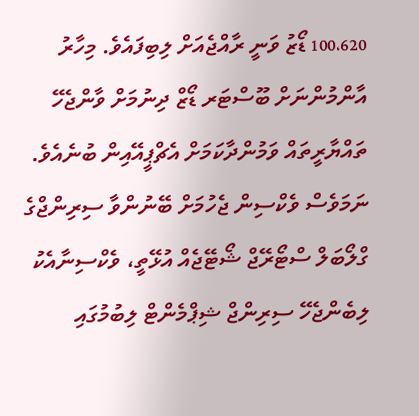100،620 ޑޯޒު ވަނީ ރާއްޖެއަށް ލިބިފައެވެ. މިހާރު އާންމުންނަށް ބޫސްޓަރ ޑޯޒް ދިނުމަށް ވާންޖެހޭ ތައްޔާރީތައް ވަމުންދާކަމަށް އެޗްޕީއޭއިން ބުނެއެވެ. ނަމަވެސް ވެކްސިން ޖެހުމަށް ބޭނުންވާ ސިރިންޖްގެ ގްލޯބަލް ސްޓޯރޭޖް ޝޯޓޭޖެއް އުޅޭތީ، ވެކްސިނާއެކު ލިބެންޖެހޭ ސިރިންޖް ޝިޕްމެންޓް ލިބުމުގައި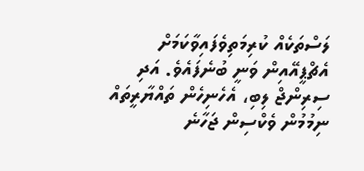ލަސްތަކެއް ކުރިމަތިވެފައިވާކަމަށް އެޗްޕީއޭއިން ވަނީ ބުނެފައެވެ. އަދި ސިރިންޖް ލިބި، އެހެނިހެން ތައްޔާރީތައް ނިމުމުން ވެކްސިން ޖަހާނެ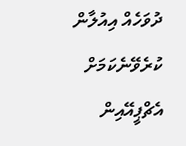ދުވަހެއް އިއުލާން ކުރެވޭނެކަމަށް އެޗްޕީއޭއިން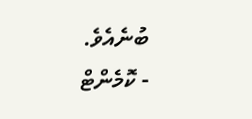ބުނެއެވެ.
- ކޮމެންޓް